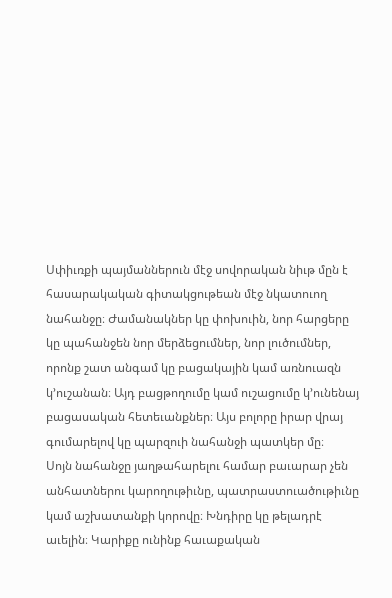Սփիւռքի պայմաններուն մէջ սովորական նիւթ մըն է հասարակական գիտակցութեան մէջ նկատուող նահանջը։ Ժամանակներ կը փոխուին, նոր հարցերը կը պահանջեն նոր մերձեցումներ, նոր լուծումներ, որոնք շատ անգամ կը բացակային կամ առնուազն կ՚ուշանան։ Այդ բացթողումը կամ ուշացումը կ՚ունենայ բացասական հետեւանքներ։ Այս բոլորը իրար վրայ գումարելով կը պարզուի նահանջի պատկեր մը։
Սոյն նահանջը յաղթահարելու համար բաւարար չեն անհատներու կարողութիւնը, պատրաստուածութիւնը կամ աշխատանքի կորովը։ Խնդիրը կը թելադրէ աւելին։ Կարիքը ունինք հաւաքական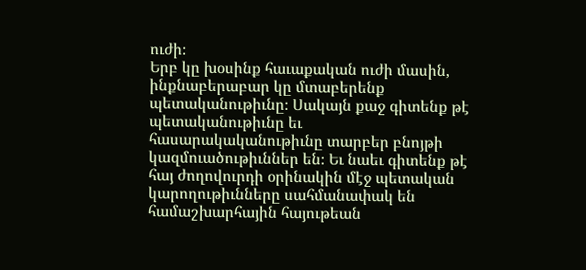ուժի։
Երբ կը խօսինք հաւաքական ուժի մասին, ինքնաբերաբար կը մտաբերենք պետականութիւնը։ Սակայն քաջ գիտենք թէ պետականութիւնը եւ հասարակականութիւնը տարբեր բնոյթի կազմուածութիւններ են։ Եւ նաեւ գիտենք թէ հայ ժողովուրդի օրինակին մէջ պետական կարողութիւնները սահմանափակ են համաշխարհային հայութեան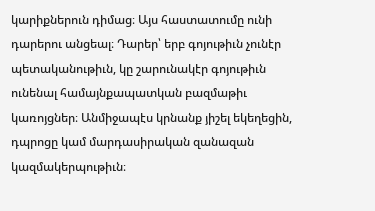կարիքներուն դիմաց։ Այս հաստատումը ունի դարերու անցեալ։ Դարեր՝ երբ գոյութիւն չունէր պետականութիւն, կը շարունակէր գոյութիւն ունենալ համայնքապատկան բազմաթիւ կառոյցներ։ Անմիջապէս կրնանք յիշել եկեղեցին, դպրոցը կամ մարդասիրական զանազան կազմակերպութիւն։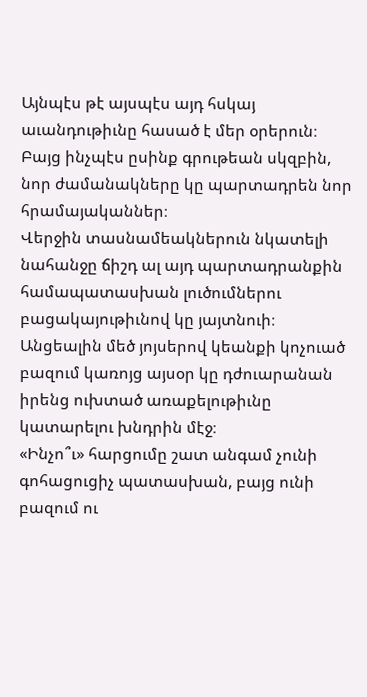Այնպէս թէ այսպէս այդ հսկայ աւանդութիւնը հասած է մեր օրերուն։ Բայց ինչպէս ըսինք գրութեան սկզբին, նոր ժամանակները կը պարտադրեն նոր հրամայականներ։
Վերջին տասնամեակներուն նկատելի նահանջը ճիշդ ալ այդ պարտադրանքին համապատասխան լուծումներու բացակայութիւնով կը յայտնուի։
Անցեալին մեծ յոյսերով կեանքի կոչուած բազում կառոյց այսօր կը դժուարանան իրենց ուխտած առաքելութիւնը կատարելու խնդրին մէջ։
«Ինչո՞ւ» հարցումը շատ անգամ չունի գոհացուցիչ պատասխան, բայց ունի բազում ու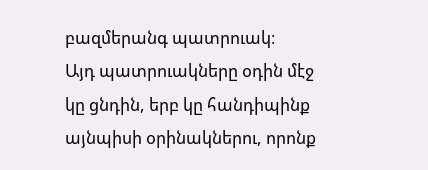բազմերանգ պատրուակ։
Այդ պատրուակները օդին մէջ կը ցնդին, երբ կը հանդիպինք այնպիսի օրինակներու, որոնք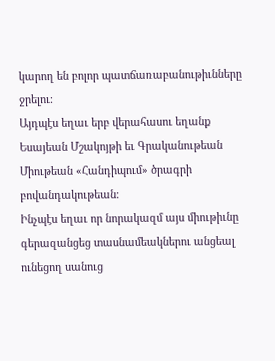կարող են բոլոր պատճառաբանութիւնները ջրելու։
Այդպէս եղաւ երբ վերահասու եղանք Եսայեան Մշակոյթի եւ Գրականութեան Միութեան «Հանդիպում» ծրագրի բովանդակութեան։
Ինչպէս եղաւ որ նորակազմ այս միութիւնը գերազանցեց տասնամեակներու անցեալ ունեցող սանուց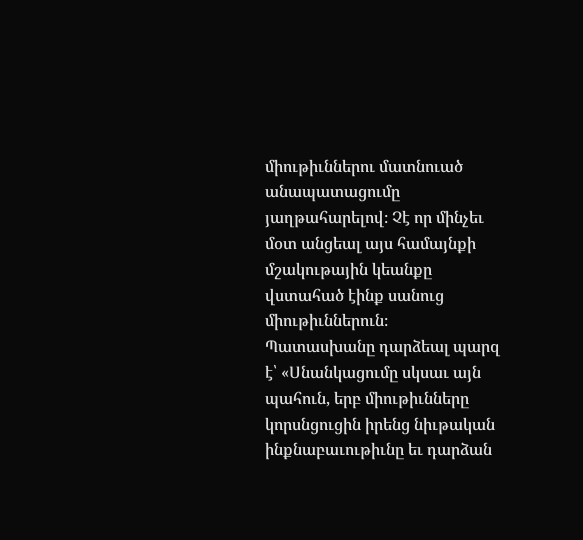միութիւններու մատնուած անապատացումը յաղթահարելով։ Չէ որ մինչեւ մօտ անցեալ այս համայնքի մշակութային կեանքը վստահած էինք սանուց միութիւններուն։
Պատասխանը դարձեալ պարզ է՝ «Սնանկացումը սկսաւ այն պահուն, երբ միութիւնները կորսնցուցին իրենց նիւթական ինքնաբաւութիւնը եւ դարձան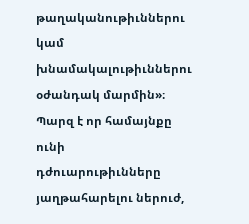թաղականութիւններու կամ խնամակալութիւններու օժանդակ մարմին»։
Պարզ է որ համայնքը ունի դժուարութիւնները յաղթահարելու ներուժ,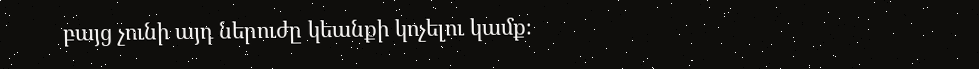բայց չունի այդ ներուժը կեանքի կոչելու կամք։